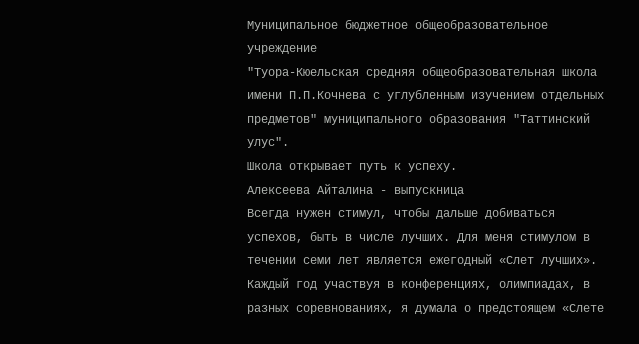Муниципальное бюджетное общеобразовательное учреждение
"Туора-Кюельская средняя общеобразовательная школа имени П.П.Кочнева с углубленным изучением отдельных предметов" муниципального образования "Таттинский улус".
Школа открывает путь к успеху.
Алексеева Айталина - выпускница
Всегда нужен стимул, чтобы дальше добиваться успехов, быть в числе лучших. Для меня стимулом в течении семи лет является ежегодный «Слет лучших». Каждый год участвуя в конференциях, олимпиадах, в разных соревнованиях, я думала о предстоящем «Слете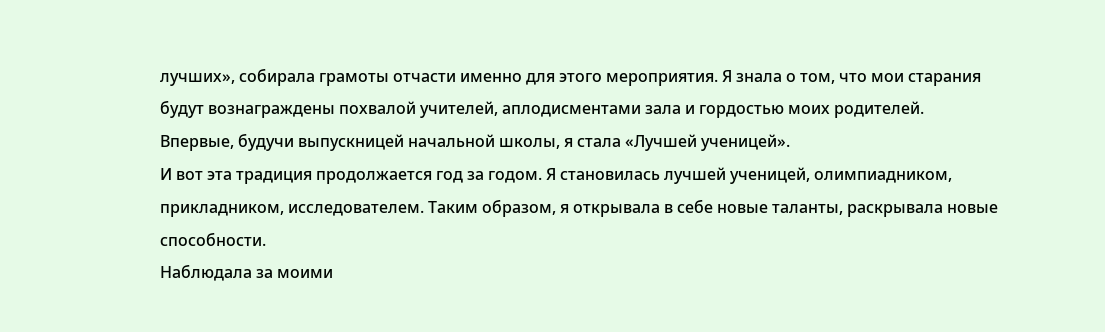лучших», собирала грамоты отчасти именно для этого мероприятия. Я знала о том, что мои старания будут вознаграждены похвалой учителей, аплодисментами зала и гордостью моих родителей.
Впервые, будучи выпускницей начальной школы, я стала «Лучшей ученицей».
И вот эта традиция продолжается год за годом. Я становилась лучшей ученицей, олимпиадником, прикладником, исследователем. Таким образом, я открывала в себе новые таланты, раскрывала новые способности.
Наблюдала за моими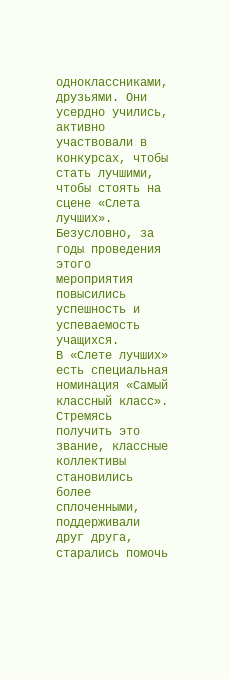одноклассниками, друзьями. Они усердно учились, активно участвовали в конкурсах, чтобы стать лучшими, чтобы стоять на сцене «Слета лучших». Безусловно, за годы проведения этого мероприятия повысились успешность и успеваемость учащихся.
В «Слете лучших» есть специальная номинация «Самый классный класс». Стремясь получить это звание, классные коллективы становились более сплоченными, поддерживали друг друга, старались помочь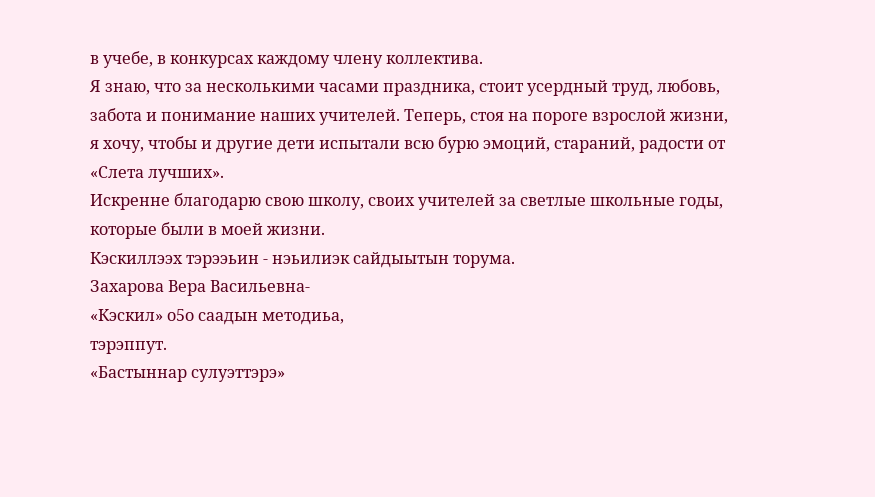в учебе, в конкурсах каждому члену коллектива.
Я знаю, что за несколькими часами праздника, стоит усердный труд, любовь, забота и понимание наших учителей. Теперь, стоя на пороге взрослой жизни, я хочу, чтобы и другие дети испытали всю бурю эмоций, стараний, радости от «Слета лучших».
Искренне благодарю свою школу, своих учителей за светлые школьные годы, которые были в моей жизни.
Кэскиллээх тэрээьин - нэьилиэк сайдыытын торума.
Захарова Вера Васильевна-
«Кэскил» о5о саадын методиьа,
тэрэппут.
«Бастыннар сулуэттэрэ»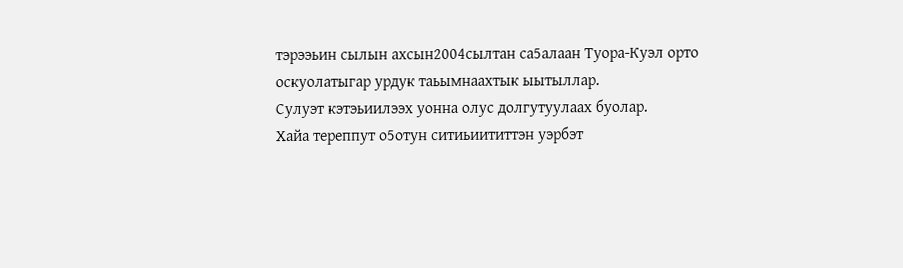тэрээьин сылын ахсын2004сылтан са5алаан Туора-Куэл орто оскуолатыгар урдук таьымнаахтык ыытыллар.
Сулуэт кэтэьиилээх уонна олус долгутуулаах буолар.
Хайа тереппут о5отун ситиьиититтэн уэрбэт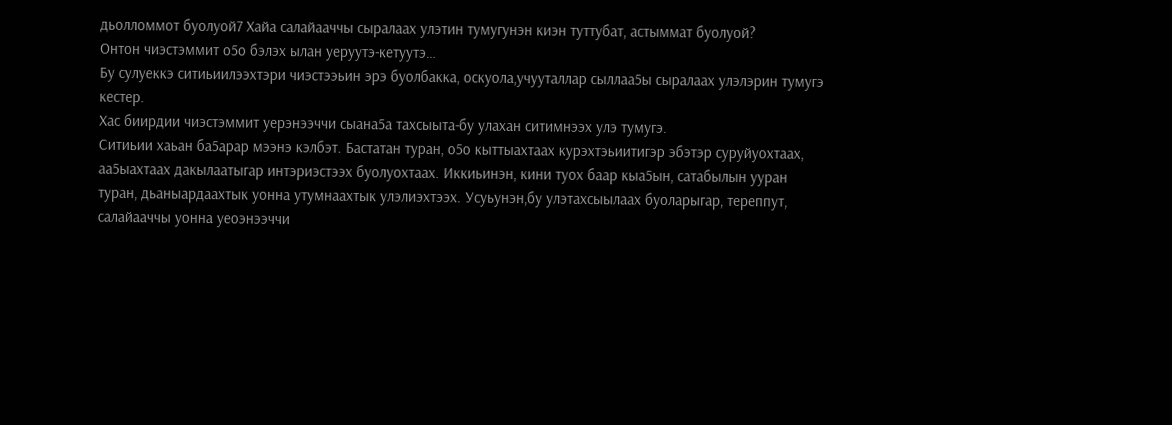дьолломмот буолуой7 Хайа салайааччы сыралаах улэтин тумугунэн киэн туттубат, астыммат буолуой?
Онтон чиэстэммит о5о бэлэх ылан yеруутэ-кетуутэ…
Бу сулуеккэ ситиьиилээхтэри чиэстээьин эрэ буолбакка, оскуола,учууталлар сыллаа5ы сыралаах улэлэрин тумугэ кестер.
Хас биирдии чиэстэммит уерэнээччи сыана5а тахсыыта-бу улахан ситимнээх улэ тумугэ.
Ситиьии хаьан ба5арар мээнэ кэлбэт. Бастатан туран, о5о кыттыахтаах курэхтэьиитигэр эбэтэр cуруйуохтаах, аа5ыахтаах дакылаатыгар интэриэстээх буолуохтаах. Иккиьинэн, кини туох баар кыа5ын, сатабылын ууран туран, дьаныардаахтык уонна утумнаахтык улэлиэхтээх. Усуьунэн,бу улэтахсыылаах буоларыгар, тереппут, салайааччы уонна уеоэнээччи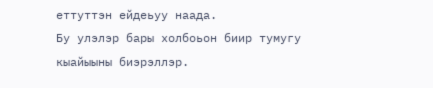еттуттэн ейдеьуу наада.
Бу улэлэр бары холбоьон биир тумугу кыайыыны биэрэллэр.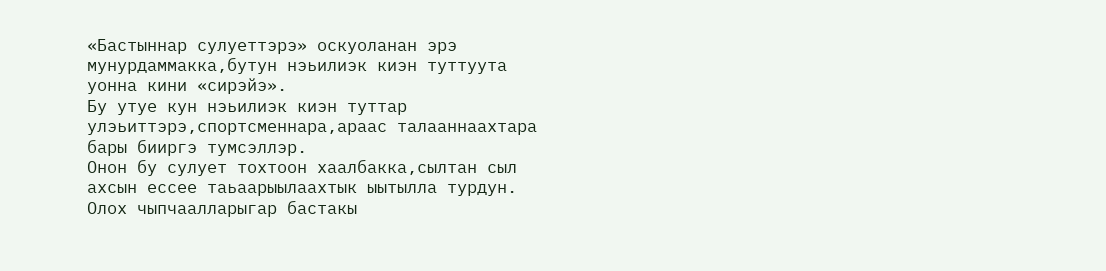«Бастыннар сулуеттэрэ» оскуоланан эрэ мунурдаммакка,бутун нэьилиэк киэн туттуута уонна кини «сирэйэ».
Бу утуе кун нэьилиэк киэн туттар улэьиттэрэ,спортсменнара,араас талааннаахтара бары бииргэ тумсэллэр.
Онон бу сулует тохтоон хаалбакка,сылтан сыл ахсын ессее таьаарыылаахтык ыытылла турдун.
Олох чыпчаалларыгар бастакы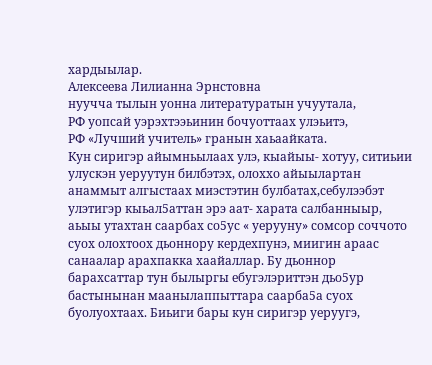хардыылар.
Алексеева Лилианна Эрнстовна
нуучча тылын уонна литературатын учуутала,
РФ уопсай уэрэхтээьинин бочуоттаах улэьитэ,
РФ «Лучший учитель» гранын хаьаайката.
Кун сиригэр айымньылаах улэ, кыайыы- хотуу, ситиьии улускэн уеруутун билбэтэх, олоххо айыылартан анаммыт алгыстаах миэстэтин булбатах,себулээбэт улэтигэр кыьал5аттан эрэ аат- харата салбанныыр, аьыы утахтан саарбах со5ус « уерууну» сомсор соччото суох олохтоох дьоннору кердехпунэ, миигин араас санаалар арахпакка хаайаллар. Бу дьоннор барахсаттар тун былыргы ебугэлэриттэн дьо5ур бастынынан маанылаппыттара саарба5а суох буолуохтаах. Биьиги бары кун сиригэр уеруугэ,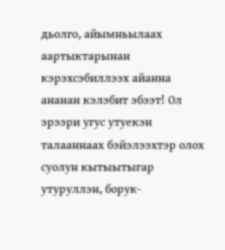дьолго, айымньылаах аартыктарынан кэрэхсэбиллээх айанна ананан кэлэбит эбээт! Ол эрээри угус утуекэн талааннаах бэйэлээхтэр олох суолун кытыытыгар утуруллэн, борук-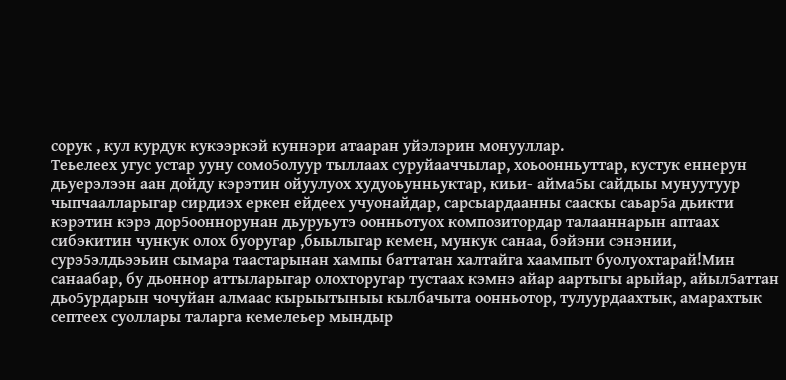сорук , кул курдук кукээркэй куннэри атааран уйэлэрин монууллар.
Теьелеех угус устар ууну сомо5олуур тыллаах суруйааччылар, хоьоонньуттар, кустук еннерун дьуерэлээн аан дойду кэрэтин ойуулуох худуоьунньуктар, киьи- айма5ы сайдыы мунуутуур чыпчаалларыгар сирдиэх еркен ейдеех учуонайдар, сарсыардаанны сааскы саьар5а дьикти кэрэтин кэрэ дор5ооннорунан дьуруьутэ оонньотуох композитордар талааннарын аптаах сибэкитин чункук олох буоругар ,быылыгар кемен, мункук санаа, бэйэни сэнэнии, сурэ5элдьээьин сымара таастарынан хампы баттатан халтайга хаампыт буолуохтарай!Мин санаабар, бу дьоннор аттыларыгар олохторугар тустаах кэмнэ айар аартыгы арыйар, айыл5аттан дьо5урдарын чочуйан алмаас кырыытыныы кылбачыта оонньотор, тулуурдаахтык, амарахтык септеех суоллары таларга кемелеьер мындыр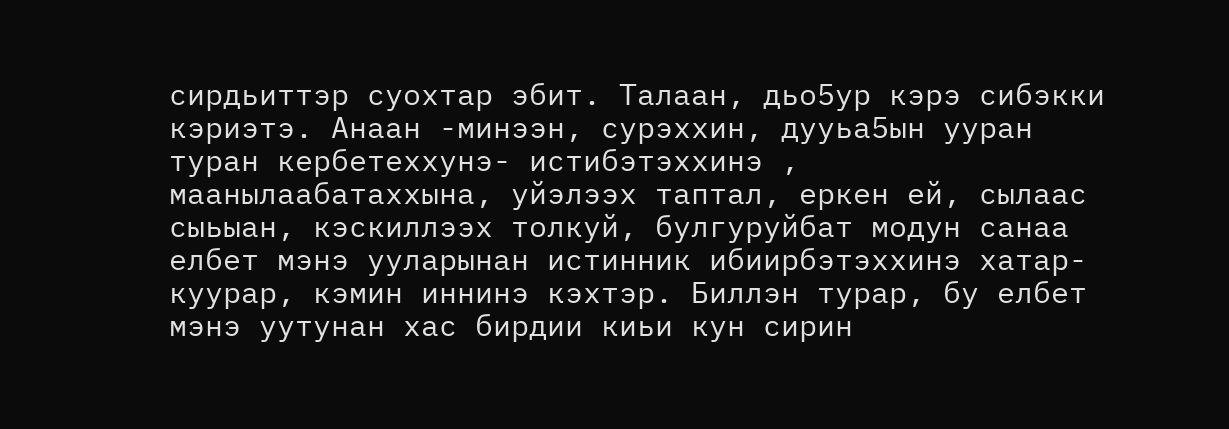сирдьиттэр суохтар эбит. Талаан, дьо5ур кэрэ сибэкки кэриэтэ. Анаан -минээн, сурэххин, дууьа5ын ууран туран кербетеххунэ- истибэтэххинэ , маанылаабатаххына, уйэлээх таптал, еркен ей, сылаас сыьыан, кэскиллээх толкуй, булгуруйбат модун санаа елбет мэнэ ууларынан истинник ибиирбэтэххинэ хатар- куурар, кэмин иннинэ кэхтэр. Биллэн турар, бу елбет мэнэ уутунан хас бирдии киьи кун сирин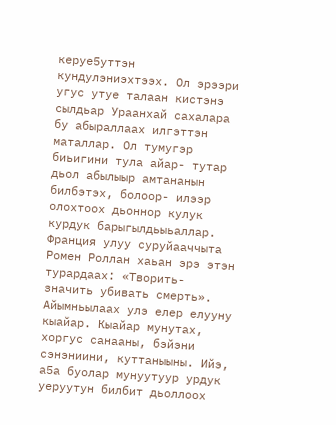керуе5уттэн кундулэниэхтээх. Ол эрээри угус утуе талаан кистэнэ сылдьар Ураанхай сахалара бу абыраллаах илгэттэн маталлар. Ол тумугэр биьигини тула айар- тутар дьол абылыыр амтананын билбэтэх, болоор- илээр олохтоох дьоннор кулук курдук барыгылдьыьаллар.
Франция улуу суруйааччыта Ромен Роллан хаьан эрэ этэн турардаах: «Творить- значить убивать смерть». Айымньылаах улэ елер елууну кыайар. Кыайар мунутах, хоргус санааны, бэйэни сэнэниини, куттаныыны. Ийэ, а5а буолар мунуутуур урдук уеруутун билбит дьоллоох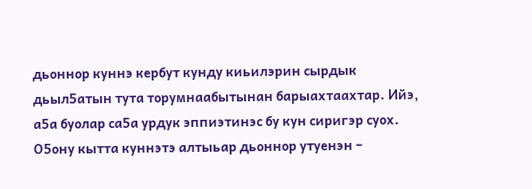дьоннор куннэ кербут кунду киьилэрин сырдык дьыл5атын тута торумнаабытынан барыахтаахтар. Ийэ, а5а буолар са5а урдук эппиэтинэс бу кун сиригэр суох. О5ону кытта куннэтэ алтыьар дьоннор утуенэн –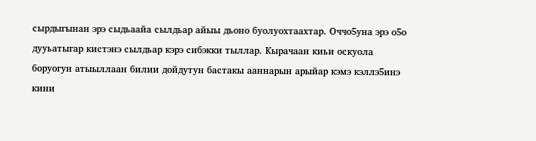сырдыгынан эрэ сыдьаайа сылдьар айыы дьоно буолуохтаахтар. Оччо5уна эрэ о5о дууьатыгар кистэнэ сылдьар кэрэ сибэкки тыллар. Кырачаан киьи оскуола боруогун атыыллаан билии дойдутун бастакы ааннарын арыйар кэмэ кэллэ5инэ кини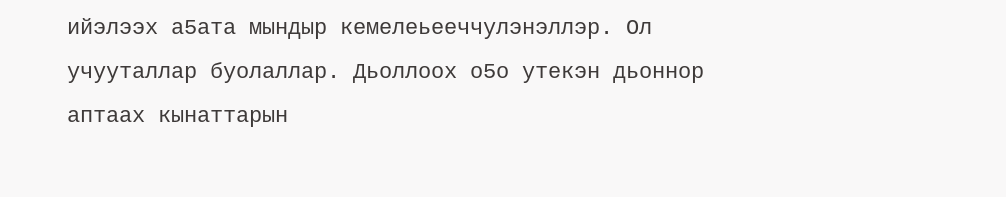ийэлээх а5ата мындыр кемелеьееччулэнэллэр. Ол учууталлар буолаллар. Дьоллоох о5о утекэн дьоннор аптаах кынаттарын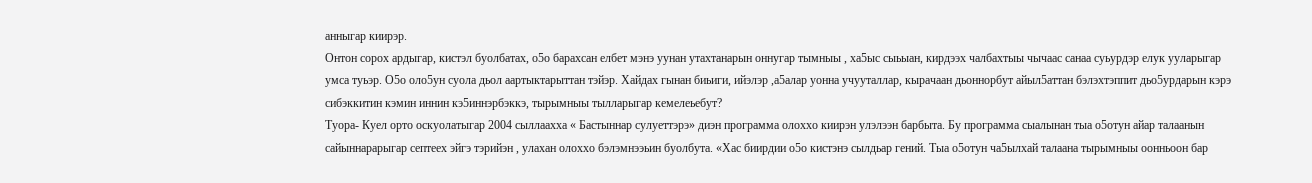анныгар киирэр.
Онтон сорох ардыгар, кистэл буолбатах, о5о барахсан елбет мэнэ уунан утахтанарын оннугар тымныы , ха5ыс сыьыан, кирдээх чалбахтыы чычаас санаа суьурдэр елук ууларыгар умса туьэр. О5о оло5ун суола дьол аартыктарыттан тэйэр. Хайдах гынан биьиги, ийэлэр ,а5алар уонна учууталлар, кырачаан дьоннорбут айыл5аттан бэлэхтэппит дьо5урдарын кэрэ сибэккитин кэмин иннин кэ5иннэрбэккэ, тырымныы тылларыгар кемелеьебут?
Туора- Куел орто оскуолатыгар 2004 сыллаахха « Бастыннар сулуеттэрэ» диэн программа олоххо киирэн улэлээн барбыта. Бу программа сыалынан тыа о5отун айар талаанын сайыннарарыгар септеех эйгэ тэрийэн , улахан олоххо бэлэмнээьин буолбута. «Хас биирдии о5о кистэнэ сылдьар гений. Тыа о5отун ча5ылхай талаана тырымныы оонньоон бар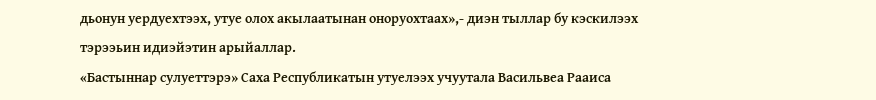дьонун уердуехтээх, утуе олох акылаатынан оноруохтаах»,- диэн тыллар бу кэскилээх тэрээьин идиэйэтин арыйаллар.
«Бастыннар сулуеттэрэ» Саха Республикатын утуелээх учуутала Васильвеа Рааиса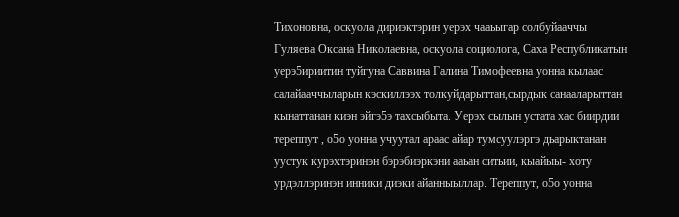Тихоновна, оскуола дириэктэрин уерэх чааьыгар солбуйааччы Гуляева Оксана Николаевна, оскуола социолога, Саха Республикатын уерэ5ириитин туйгуна Саввина Галина Тимофеевна уонна кылаас салайааччыларын кэскиллээх толкуйдарыттан,сырдык санааларыттан кынаттанан киэн эйгэ5э тахсыбыта. Уерэх сылын устата хас биирдии тереппут , о5о уонна учуутал араас айар тумсуулэргэ дьарыктанан уустук курэхтэринэн бэрэбиэркэни ааьан ситьии, кыайыы- хоту урдэллэринэн инники диэки айанныыллар. Тереппут, о5о уонна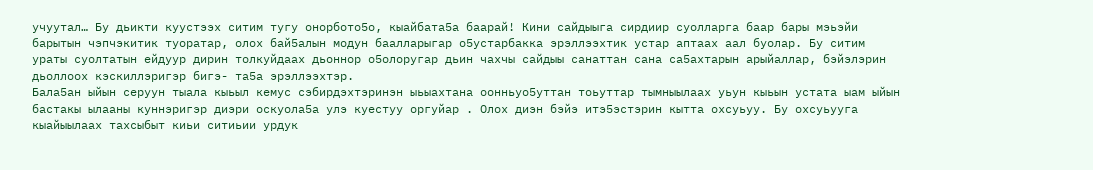учуутал… Бу дьикти куустээх ситим тугу онорбото5о, кыайбата5а баарай! Кини сайдыыга сирдиир суолларга баар бары мэьэйи барытын чэпчэкитик туоратар, олох бай5алын модун баалларыгар о5устарбакка эрэллээхтик устар аптаах аал буолар. Бу ситим ураты суолтатын ейдуур дирин толкуйдаах дьоннор о5олоругар дьин чахчы сайдыы санаттан сана са5ахтарын арыйаллар, бэйэлэрин дьоллоох кэскиллэригэр бигэ- та5а эрэллээхтэр.
Бала5ан ыйын серуун тыала кыьыл кемус сэбирдэхтэринэн ыьыахтана оонньуо5уттан тоьуттар тымныылаах уьун кыьын устата ыам ыйын бастакы ылааны куннэригэр диэри оскуола5а улэ куестуу оргуйар . Олох диэн бэйэ итэ5эстэрин кытта охсуьуу. Бу охсуьууга кыайыылаах тахсыбыт киьи ситиьии урдук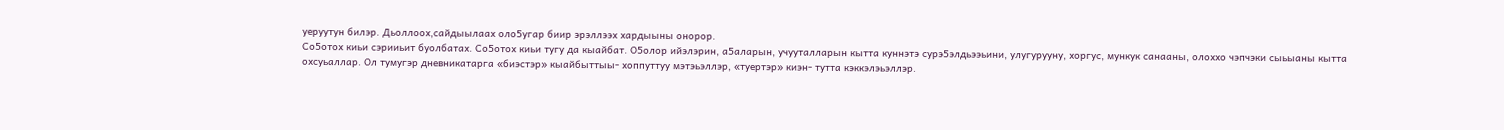уеруутун билэр. Дьоллоох,сайдыылаах оло5угар биир эрэллээх хардыыны онорор.
Со5отох киьи сэрииьит буолбатах. Со5отох киьи тугу да кыайбат. О5олор ийэлэрин, а5аларын, учууталларын кытта куннэтэ сурэ5элдьээьини, улугурууну, хоргус, мункук санааны, олоххо чэпчэки сыьыаны кытта охсуьаллар. Ол тумугэр дневникатарга «биэстэр» кыайбыттыы- хоппуттуу мэтэьэллэр, «туертэр» киэн- тутта кэккэлэьэллэр.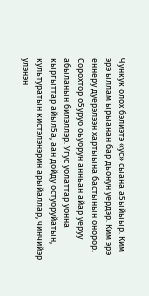Чункук олох бэлиэтэ «ус» сыана а5ыйыыр. Ким эрэ ыллам ырыанан бар дьонун уердэр. Ким эрэ еннеру дуерэлээн хартыына бастынын онорор. Сорохтор о5уруо оьуорун анньан айар уеруу абыланын билэллэр. Угус уолаттар уонна кыргыттар айыл5а, аан дойду остуоруйатын, культуратын кистэлэнэрин арыйаллар, чинчийэр улэнэн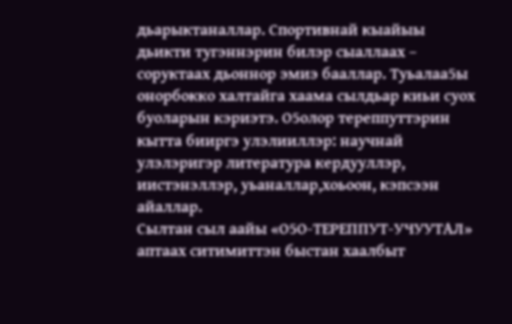дьарыктаналлар. Спортивнай кыайыы дьикти тугэннэрин билэр сыаллаах – соруктаах дьоннор эмиэ бааллар. Туьалаа5ы онорбокко халтайга хаама сылдьар киьи суох буоларын кэриэтэ. О5олор тереппуттэрин кытта бииргэ улэлииллэр: научнай улэлэригэр литература кердууллэр, иистэнэллэр, уьаналлар,хоьоон, кэпсээн айаллар.
Сылтан сыл аайы «О5О-ТЕРЕППУТ-УЧУУТАЛ» аптаах ситимиттэн быстан хаалбыт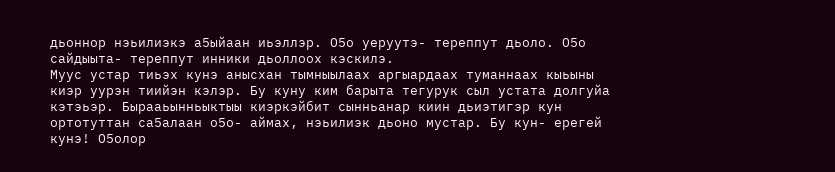дьоннор нэьилиэкэ а5ыйаан иьэллэр. О5о уеруутэ- тереппут дьоло. О5о сайдыыта- тереппут инники дьоллоох кэскилэ.
Муус устар тиьэх кунэ анысхан тымныылаах аргыардаах туманнаах кыьыны киэр уурэн тиийэн кэлэр. Бу куну ким барыта тегурук сыл устата долгуйа кэтэьэр. Бырааьынньыктыы киэркэйбит сынньанар киин дьиэтигэр кун ортотуттан са5алаан о5о- аймах, нэьилиэк дьоно мустар. Бу кун- ерегей кунэ! О5олор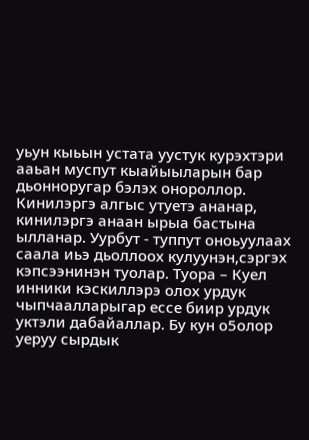уьун кыьын устата уустук курэхтэри ааьан муспут кыайыыларын бар дьонноругар бэлэх онороллор. Кинилэргэ алгыс утуетэ ананар, кинилэргэ анаан ырыа бастына ылланар. Уурбут - туппут оноьуулаах саала иьэ дьоллоох кулуунэн,сэргэх кэпсээнинэн туолар. Туора – Куел инники кэскиллэрэ олох урдук чыпчаалларыгар ессе биир урдук уктэли дабайаллар. Бу кун о5олор уеруу сырдык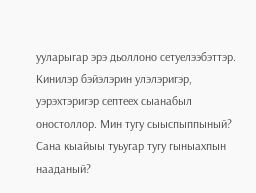ууларыгар эрэ дьоллоно сетуелээбэттэр. Кинилэр бэйэлэрин улэлэригэр, уэрэхтэригэр септеех сыанабыл оностоллор. Мин тугу сыыспыппыный? Сана кыайыы туьугар тугу гыныахпын нааданый?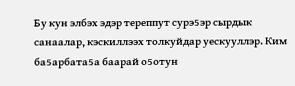Бу кун элбэх эдэр тереппут сурэ5эр сырдык санаалар, кэскиллээх толкуйдар уескууллэр. Ким ба5арбата5а баарай о5отун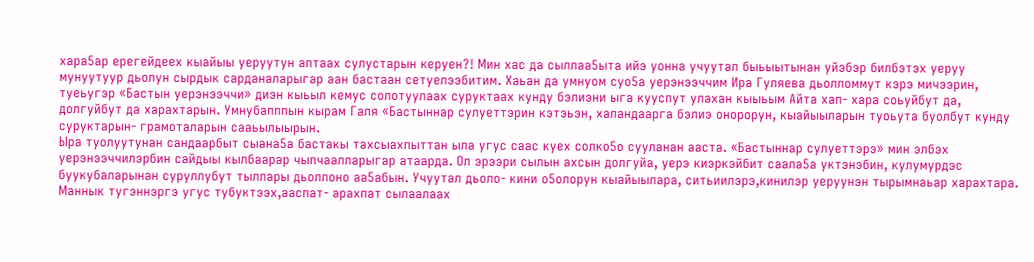хара5ар ерегейдеех кыайыы уеруутун аптаах сулустарын керуен?! Мин хас да сыллаа5ыта ийэ уонна учуутал быьыытынан уйэбэр билбэтэх уеруу мунуутуур дьолун сырдык сарданаларыгар аан бастаан сетуелээбитим. Хаьан да умнуом суо5а уерэнээччим Ира Гуляева дьолломмут кэрэ мичээрин, туеьугэр «Бастын уерэнээччи» диэн кыьыл кемус солотуулаах суруктаах кунду бэлиэни ыга кууспут улахан кыыьым Айта хап- хара соьуйбут да, долгуйбут да харахтарын. Умнубапппын кырам Галя «Бастыннар сулуеттэрин кэтэьэн, халандаарга бэлиэ онорорун, кыайыыларын туоьута буолбут кунду суруктарын- грамоталарын сааьылыырын.
Ыра туолуутунан сандаарбыт сыана5а бастакы тахсыахпыттан ыла угус саас куех солко5о сууланан ааста. «Бастыннар сулуеттэрэ» мин элбэх уерэнээччилэрбин сайдыы кылбаарар чыпчаалларыгар атаарда. Ол эрээри сылын ахсын долгуйа, уерэ киэркэйбит саала5а уктэнэбин, кулумурдэс буукубаларынан суруллубут тыллары дьоллоно аа5абын. Учуутал дьоло- кини о5олорун кыайыылара, ситьиилэрэ,кинилэр уеруунэн тырымнаьар харахтара. Маннык тугэннэргэ угус тубуктээх,ааспат- арахпат сылаалаах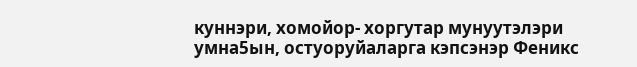куннэри, хомойор- хоргутар мунуутэлэри умна5ын, остуоруйаларга кэпсэнэр Феникс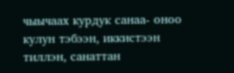чыычаах курдук санаа- оноо кулун тэбээн, иккистээн тиллэн, санаттан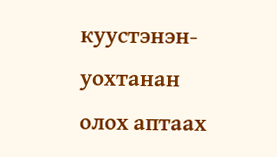куустэнэн- уохтанан олох аптаах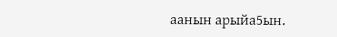аанын арыйа5ын.